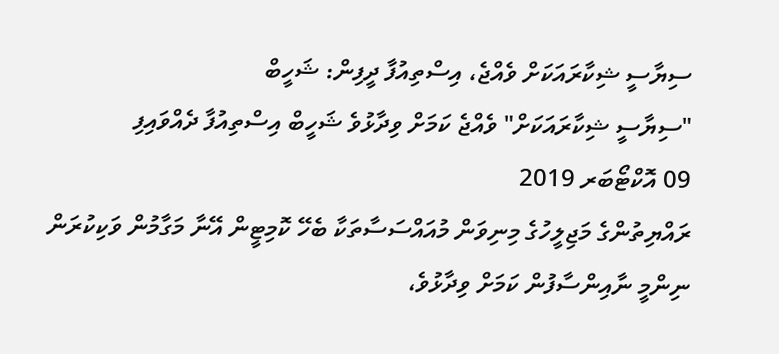ސިޔާސީ ޝިކާރައަކަށް ވެއްޖެ، އިސްތިއުފާ ދީފިން: ޝަހީބް
"ސިޔާސީ ޝިކާރައަކަށް" ވެއްޖެ ކަމަށް ވިދާޅުވެ ޝަހީބް އިސްތިއުފާ ދެއްވައިފި
09 އޮކްޓޯބަރ 2019
ރައްޔިތުންގެ މަޖިލީހުގެ މިނިވަން މުއައްސަސާތަކާ ބެހޭ ކޮމިޓީން އޭނާ މަގާމުން ވަކިކުރަން ނިންމީ ނާއިންސާފުން ކަމަށް ވިދާޅުވެ،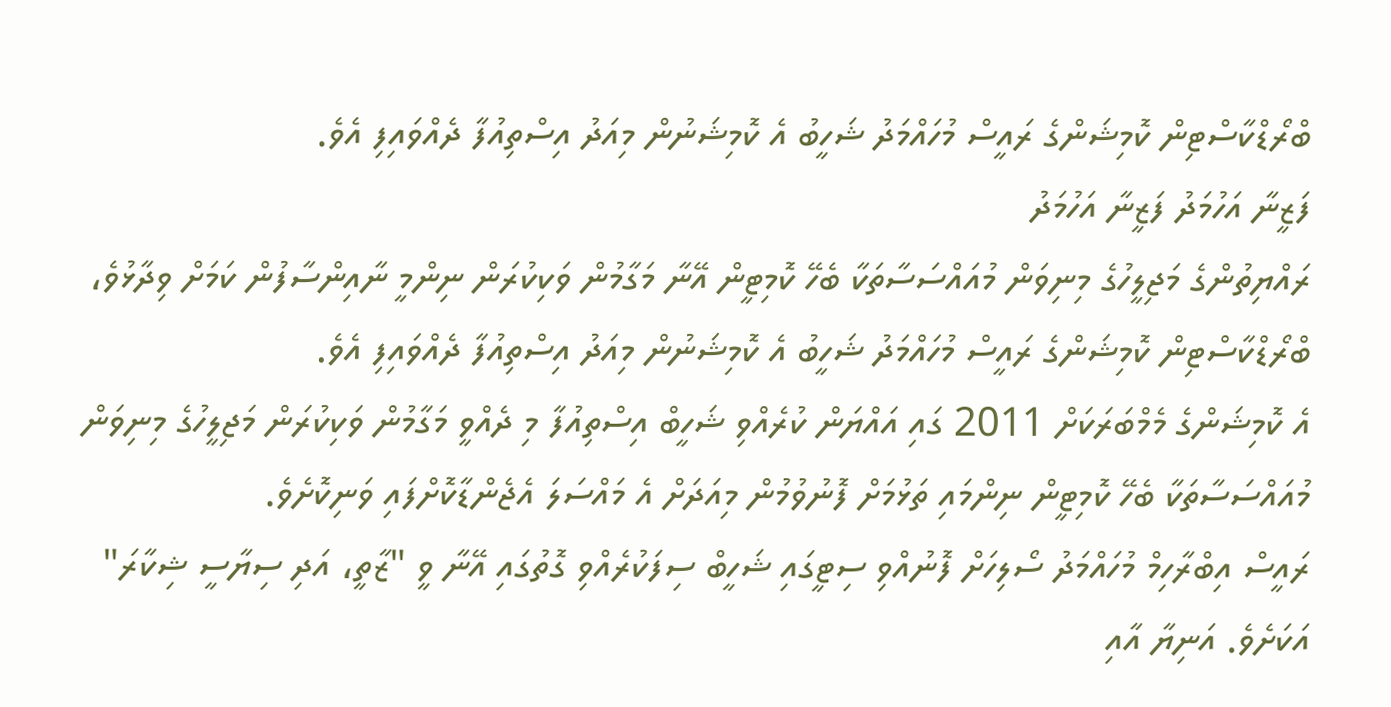ބްރޯޑްކާސްޓިން ކޮމިޝަންގެ ރައީސް މުހައްމަދު ޝަހީބު އެ ކޮމިޝަނުން މިއަދު އިސްތިއުފާ ދެއްވައިފި އެވެ.
ފަޒީނާ އަހުމަދު ފަޒީނާ އަހުމަދު
ރައްޔިތުންގެ މަޖިލީހުގެ މިނިވަން މުއައްސަސާތަކާ ބެހޭ ކޮމިޓީން އޭނާ މަގާމުން ވަކިކުރަން ނިންމީ ނާއިންސާފުން ކަމަށް ވިދާޅުވެ، ބްރޯޑްކާސްޓިން ކޮމިޝަންގެ ރައީސް މުހައްމަދު ޝަހީބު އެ ކޮމިޝަނުން މިއަދު އިސްތިއުފާ ދެއްވައިފި އެވެ.
އެ ކޮމިޝަންގެ މެމްބަރަކަށް 2011 ގައި އައްޔަން ކުރެއްވި ޝަހީބް އިސްތިއުފާ މި ދެއްވީ މަގާމުން ވަކިކުރަން މަޖިލީހުގެ މިނިވަން މުއައްސަސާތަކާ ބެހޭ ކޮމިޓީން ނިންމައި ތަޅުމަށް ފޮނުވުމުން މިއަދަށް އެ މައްސަލަ އެޖެންޑާކޮށްފައި ވަނިކޮށެވެ.
ރައީސް އިބްރާހިމް މުހައްމަދު ސޯލިހަށް ފޮނުއްވި ސިޓީގައި ޝަހީބް ސިފަކުރެއްވި ގޮތުގައި އޭނާ ވީ "ޒާތީ، އަދި ސިޔާސީ ޝިކާރަ" އަކަށެވެ. އަނިޔާ އާއި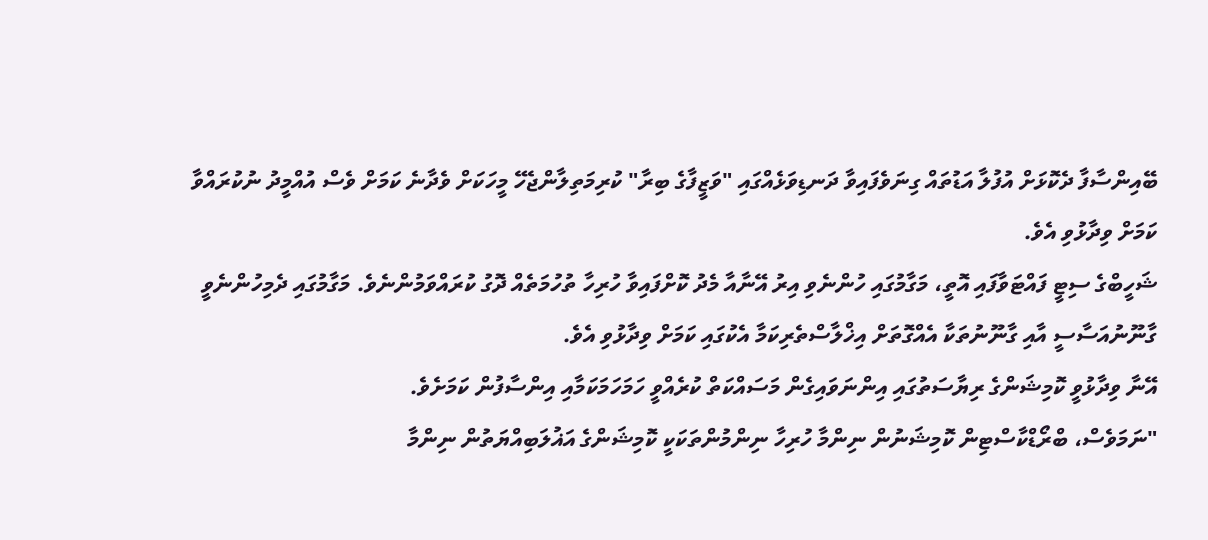ބޭއިންސާފާ ދެކޮޅަށް އުފުލާ އަޑުތައް ގިނަވެފައިވާ ދަނޑިވަޅެއްގައި "ވަޒީފާގެ ބިރާ" ކުރިމަތިލާންޖެހޭ މީހަކަށް ވެދާނެ ކަމަށް ވެސް އުއްމީދު ނުކުރައްވާ ކަމަށް ވިދާޅުވި އެވެ.
ޝަހީބްގެ ސިޓީ ފައްޓަވާފައި އޮތީ، މަގާމުގައި ހުންނެވި އިރު އޭނާއާ މެދު ކޮށްފައިވާ ހުރިހާ ތުހުމަތެއް ދޮގު ކުރައްވަމުންނެވެ. މަގާމުގައި ދެމިހުންނެވީ ގާނޫނުއަސާސީ އާއި ގާނޫނުތަކާ އެއްގޮތަށް އިޚްލާސްތެރިކަމާ އެކުގައި ކަމަށް ވިދާޅުވި އެވެ.
އޭނާ ވިދާޅުވީ ކޮމިޝަންގެ ރިޔާސަތުގައި އިންނަވައިގެން މަސައްކަތް ކުރެއްވީ ހަމަހަމަކަމާއި އިންސާފުން ކަމަށެވެ.
"ނަމަވެސް، ބްރޯޑްކާސްޓިން ކޮމިޝަނުން ނިންމާ ހުރިހާ ނިންމުންތަކަކީ ކޮމިޝަންގެ އަޣުލަބިއްޔަތުން ނިންމާ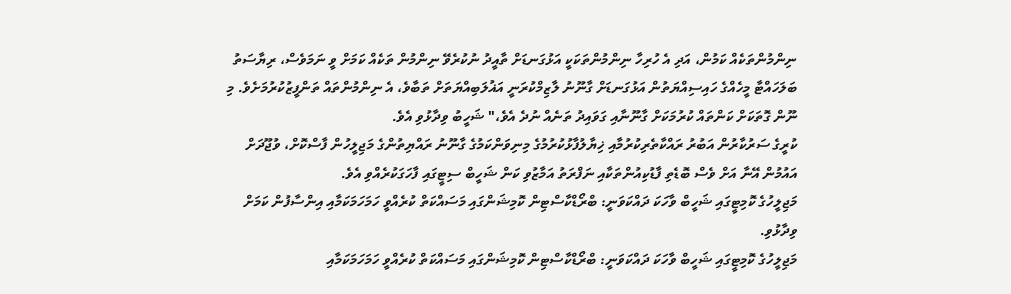ނިންމުންތަކެއް ކަމުން، އަދި އެ ހުރިހާ ނިންމުންތަކަކީ އަޅުގަނޑަށް ތާއީދު ނުކުރެވޭ ނިންމުން ތަކެއް ކަމަށް ވީ ނަމަވެސް، ރިޔާސަތު ބަލަހައްޓާ މީހެއްގެ ހައިސިއްޔަތުން އަޅުގަނޑަށް ގާނޫނު ލާޒިމްކުރަނީ އަޣުލަބިއްޔަތަށް ތަބާވެ، އެ ނިންމުންތައް ތަންފީޒުކުރުމަށެވެ. މި ނޫން ގޮތަކަށް ކަންތައް ކުރުމަކަށް ގާނޫނާއި ގަވައިދު ތަނެއް ނުދެ އެވެ،" ޝަހީބު ވިދާޅުވި އެވެ.
ކުރީގެ ސަރުކާރުން އަބުރު ރައްކާތެރިކުރުމާއި ޚިޔާލުފާޅުކުރުމުގެ މިނިވަންކަމުގެ ގާނޫނު ރައްޔިތުންގެ މަޖިލީހުން ފާސްކޮށް، ވުޖޫދަށް އައުމުން އޭނާ އަށް ވެސް ބޮޑެތި ފާޑުކިއުންތަކާއި ނަފްރަތު އަމާޒުވި ކަން ޝަހީބް ސިޓީގައި ފާހަގަކުރެއްވި އެވެ.
މަޖިލީހުގެ ކޮމިޓީގައި ޝަހީބް ވާހަކަ ދައްކަވަނީ: ބްރޯޑްކާސްޓިން ކޮމިޝަންގައި މަސައްކަތް ކުރެއްވީ ހަމަހަމަކަމާއި އިންސާފުން ކަމަށް ވިދާޅުވި.
މަޖިލީހުގެ ކޮމިޓީގައި ޝަހީބް ވާހަކަ ދައްކަވަނީ: ބްރޯޑްކާސްޓިން ކޮމިޝަންގައި މަސައްކަތް ކުރެއްވީ ހަމަހަމަކަމާއި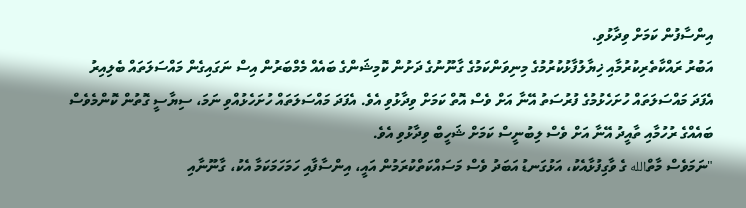އިންސާފުން ކަމަށް ވިދާޅުވި.
އަބުރު ރައްކާތެރިކުރުމާއި ޚިޔާލުފާޅުކުރުމުގެ މިނިވަންކަމުގެ ގާނޫނުގެ ދަށުން ކޮމިޝަންގެ ބައެއް މެމްބަރުން އިސް ނަގައިގެން މައްސަލަތައް ބެލިއިރު އެފަދަ މައްސަލަތައް ހުށަހެޅުމުގެ ފުރުސަތު އޭނާ އަށް ވެސް އޮތް ކަމަށް ވިދާޅުވި އެވެ. އެފަދަ މައްސަލަތައް ހުށަހެޅުއްވި ނަމަ، ސިޔާސީ ގޮތުން ކޮންމެވެސް ބައެއްގެ ރުހުމާއި ތާއީދު އޭނާ އަށް ވެސް ލިބުނީސް ކަމަށް ޝަހީބް ވިދާޅުވި އެވެ.
"ނަމަވެސް މާތްالله ގެ ވާގިފުޅާއެކު، އަޅުގަނޑު އަބަދު ވެސް މަސައްކަތްކުރަމުން އައީ، އިންސާފާއި ހަމަހަމަކަމާ އެކު، ގާނޫނާއި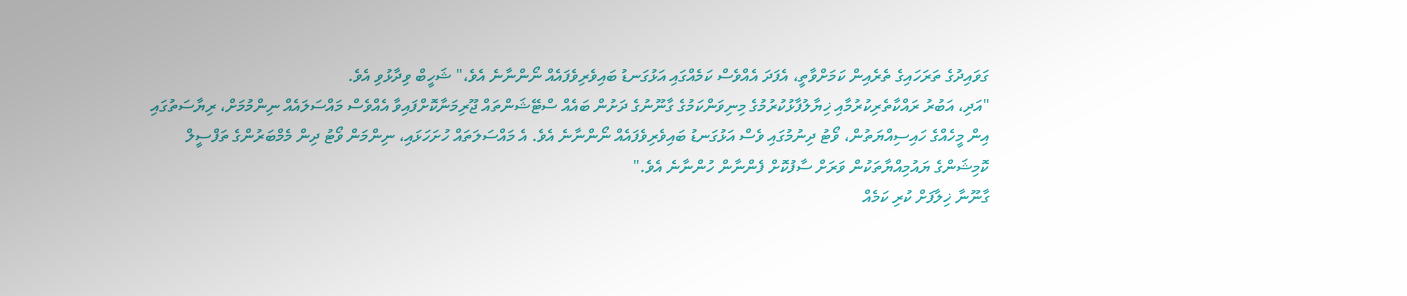ގަވައިދުގެ ތަރަހައިގެ ތެރެއިން ކަމަށްވާތީ، އެފަދަ އެއްވެސް ކަމެއްގައި އަޅުގަނޑު ބައިވެރިވެފައެއް ނޯންނާނެ އެވެ،" ޝަހީބް ވިދާޅުވި އެވެ.
"އަދި، އަބުރު ރައްކާތެރިކުރުމާއި ޚިޔާލުފާޅުކުރުމުގެ މިނިވަންކަމުގެ ގާނޫނުގެ ދަށުން ބައެއް ސްޓޭޝަންތައް ޖޫރިމަނާކޮށްފައިވާ އެއްވެސް މައްސަލައެއް ނިންމުމަށް، ރިޔާސަތުގައި އިން މީހެއްގެ ހައިސިއްޔަތުން، ވޯޓު ދިނުމުގައި ވެސް އަޅުގަނޑު ބައިވެރިވެފައެއް ނޯންނާނެ އެވެ. އެ މައްސަލަތައް ހުށަހަޅައި، ނިންމަން ވޯޓު ދިން މެމްބަރުންގެ ތަފްސީލް ކޮމިޝަންގެ ޔައުމިއްޔާތަކުން ވަރަށް ސާފުކޮށް ފެންނާން ހުންނާނެ އެވެ."
ގާނޫނާ ޚިލާފަށް ކުރި ކަމެއް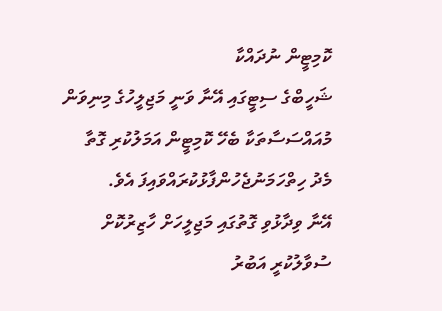ކޮމިޓީން ނުދައްކާ
ޝަހީބްގެ ސިޓީގައި އޭނާ ވަނީ މަޖިލީހުގެ މިނިވަން މުއައްސަސާތަކާ ބެހޭ ކޮމިޓީން އަމަލުކުރި ގޮތާ މެދު ހިތްހަމަނުޖެހުންފާޅުކުރައްވައިފަ އެވެ.
އޭނާ ވިދާޅުވި ގޮތުގައި މަޖިލީހަށް ހާޒިރުކޮށް ސުވާލުކުރީ އަބުރު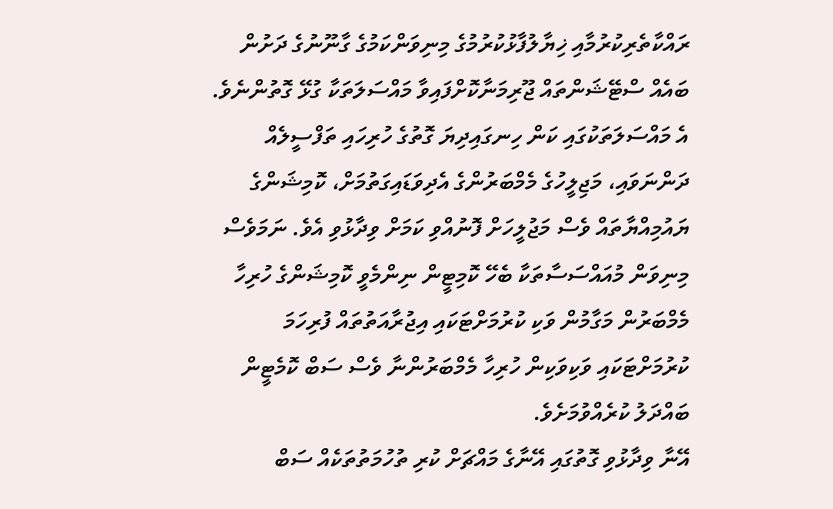ރައްކާތެރިކުރުމާއި ޚިޔާލުފާޅުކުރުމުގެ މިނިވަންކަމުގެ ގާނޫނުގެ ދަށުން ބައެއް ސްޓޭޝަންތައް ޖޫރިމަނާކޮށްފައިވާ މައްސަލަތަކާ ގުޅޭ ގޮތުންނެވެ. އެ މައްސަލަތަކުގައި ކަން ހިނގައިދިޔަ ގޮތުގެ ހުރިހައި ތަފްސީލެއް ދަންނަވައި، މަޖިލީހުގެ މެމްބަރުންގެ އެދިވަޑައިގަތުމަށް، ކޮމިޝަންގެ ޔައުމިއްޔާތައް ވެސް މަޖުލީހަށް ފޮނުއްވި ކަމަށް ވިދާޅުވި އެވެ. ނަމަވެސް މިނިވަން މުއައްސަސާތަކާ ބެހޭ ކޮމިޓީން ނިންމެވީ ކޮމިޝަންގެ ހުރިހާ މެމްބަރުން މަގާމުން ވަކި ކުރުމަށްޓަކައި އިޖުރާއަތުތައް ފުރިހަމަ ކުރުމަށްޓަކައި ވަކިވަކިން ހުރިހާ މެމްބަރުންނާ ވެސް ސަބް ކޮމެޓީން ބައްދަލު ކުރެއްވުމަށެވެ.
އޭނާ ވިދާޅުވި ގޮތުގައި އޭނާގެ މައްޗަށް ކުރި ތުހުމަތުތަކެއް ސަބް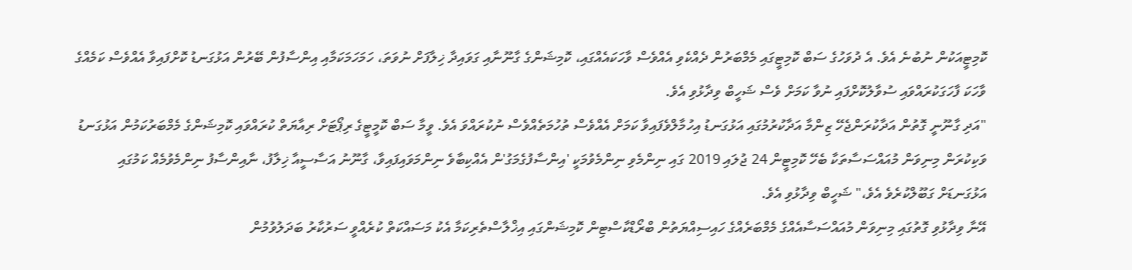ކޮމިޓީއަކުން ނުބުނެ އެވެ. އެ ދުވަހުގެ ސަބް ކޮމިޓީގައި މެމްބަރުން ދެއްކެވި އެއްވެސް ވާހަކައެއްގައި، ކޮމިޝަންގެ ގާނޫނާއި ގަވައިދާ ޚިލާފަށް ނުވަތަ، ހަމަހަމަކަމާއި އިންސާފުން ބޭރުން އަޅުގަނޑު ކޮށްފައިވާ އެއްވެސް ކަމެއްގެ ވާހަކަ ފާހަގަކުރައްވައި ސުވާލުކޮށްފައި ނުވާ ކަމަށް ވެސް ޝަހީބް ވިދާޅުވި އެވެ.
"އަދި ގާނޫނީ ގޮތުން އަދާކުރަންޖެހޭ ޒިންމާ އަދާކުރުމުގައި އަޅުގަނޑު އިހުމާލްވެފައިވާ ކަމަށް އެއްވެސް ތުހުމަތެއްވެސް ނުކުރައްވަ އެވެ. ވީމާ ސަބް ކޮމީޓީގެ ރިޕޯޓަށް ރިއާޔަތް ކުރައްވައި ކޮމިޝަންގެ މެމްބަރުކަމުން އަޅުގަނޑު ވަކިކުރަން މިނިވަން މުއައްސަސާތަކާ ބެހޭ ކޮމިޓީން 24 ޖުލައި 2019 ގައި ނިންމެވި ނިންމެވުމަކީ 'އިންސާފުގެމަގު'ން އެއްކިބާވެ ނިންމަވައިފައިވާ، ގާނޫނު އަސާސީއާ ޚިލާފު، ނާއިންސާފު ނިންމެވުމެއް ކަމުގައި އަޅުގަނޑަށް ގަބޫލްކުރެވެ އެވެ،" ޝަހީބް ވިދާޅުވި އެވެ.
އޭނާ ވިދާޅުވި ގޮތުގައި މިނިވަން މުއައްސަސާއެއްގެ މެމްބަރެއްގެ ހައިސިއްޔަތުން ބްރޯޑްކާސްޓިން ކޮމިޝަންގައި އިޚްލާސްތެރިކަމާ އެކު މަސައްކަތް ކުރެއްވީ ސަރުކާރު ބަދަލުވުމުން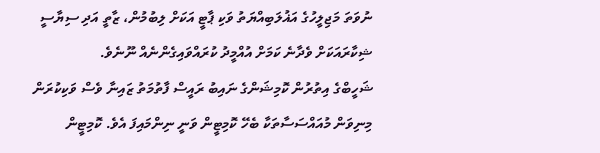ނުވަތަ މަޖިލީހުގެ އަޣުލަބިއްޔަތު ވަކި ޕާޓީ އަކަށް ލިބުމުން، ޒާތީ އަދި ސިޔާސީ ޝިކާރައަކަށް ވެދާނެ ކަމަށް އުއްމީދު ކުރައްވައިގެންނެއް ނޫނެވެ.
ޝަހީބްގެ އިތުރުން ކޮމިޝަންގެ ނައިބު ރައީސް ފާތުމަތު ޒައިނާ ވެސް ވަކިކުރަން މިނިވަން މުއައްސަސާތަކާ ބެހޭ ކޮމިޓީން ވަނީ ނިންމައިފަ އެވެ. ކޮމިޓީން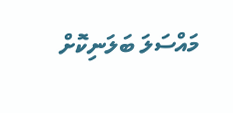މައްސަލަ ބަލަނިކޮށް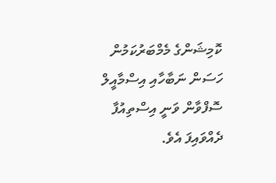ކޮމިޝަންގެ މެމްބަރުކަމުން ހަސަން ނަބާހާއި އިސްމާއީލް ސޮފްވާން ވަނީ އިސްތިއުފާ ދެއްވައިފަ އެވެ.